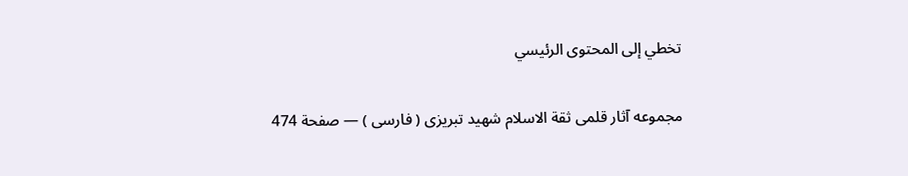تخطي إلى المحتوى الرئيسي

مجموعه آثار قلمى ثقة الاسلام شهيد تبريزى ( فارسى ) — صفحة 474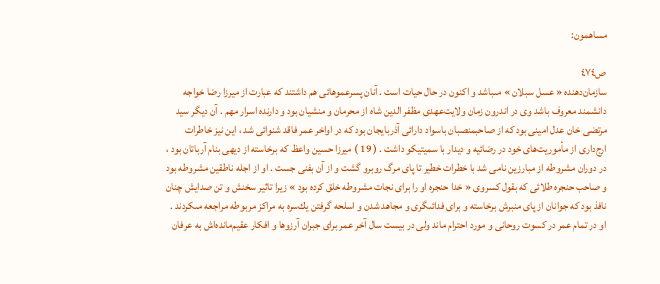مساهمون:

ص٤٧٤
سازمان‌دهنده « عسل سبلان » مىباشد و اكنون در حال حيات است . آنان پسرعموهائى هم داشتند كه عبارت از ميرزا رضا خواجه دانشمند معروف باشد وى در اندرون زمان ولايت‌عهدى مظفر الدين شاه از محرمان و منشيان بود و دارنده اسرار مهم . آن ديگر سيد مرتضى خان عدل امينى بود كه از صاحبمنصبان باسواد دارائى آذربايجان بود كه در اواخر عمر فاقد شنوائى شد ، اين نيز خاطرات ارج‌دارى از مأموريت‌هاى خود در رضائيه و ديدار با سميتيكو داشت . ( 19 ) ميرزا حسين واعظ كه برخاسته از ديهى بنام آرباتان بود ، در دوران مشروطه از مبارزين نامى شد با خطرات خطير تا پاى مرگ روبرو گشت و از آن بفنى جست . او از اجله ناطقين مشروطه بود و صاحب حنجره طلائى كه بقول كسروى « خدا حنجره او را براى نجات مشروطه خلق كرده بود » زيرا تاثير سخنش و تن صدايش چنان نافذ بود كه جوانان از پاى منبرش برخاسته و براى فدائىگرى و مجاهد شدن و اسلحه گرفتن يك‌سره به مراكز مربوطه مراجعه مىكردند . او در تمام عمر در كسوت روحانى و مورد احترام ماند ولى در بيست سال آخر عمر براى جبران آرزوها و افكار عقيم‌مانده‌اش به عرفان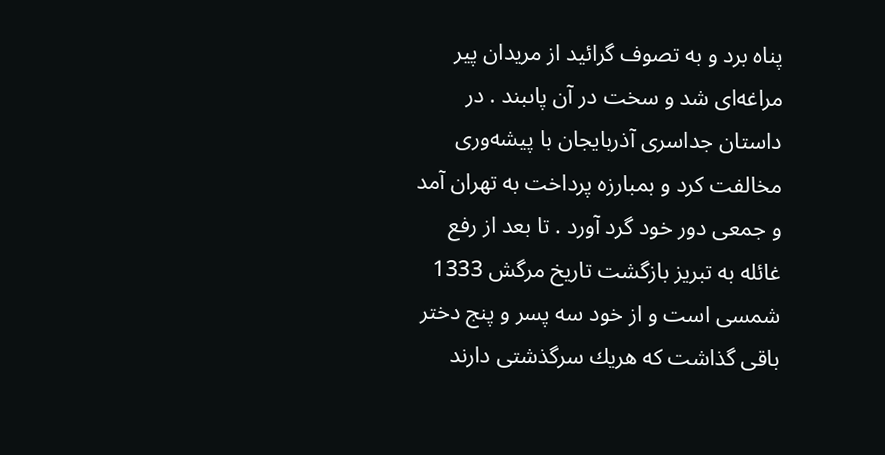پناه برد و به تصوف گرائيد از مريدان پير مراغه‌اى شد و سخت در آن پاىبند . در داستان جداسرى آذربايجان با پيشه‌ورى مخالفت كرد و بمبارزه پرداخت به تهران آمد و جمعى دور خود گرد آورد . تا بعد از رفع غائله به تبريز بازگشت تاريخ مرگش 1333 شمسى است و از خود سه پسر و پنج دختر باقى گذاشت كه هريك سرگذشتى دارند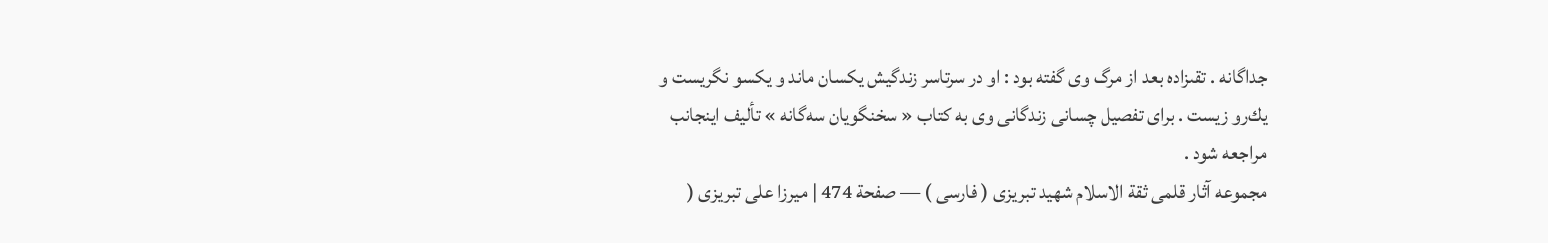جداگانه . تقىزاده بعد از مرگ وى گفته بود : او در سرتاسر زندگيش يكسان ماند و يكسو نگريست و يك‌رو زيست . براى تفصيل چسانى زندگانى وى به كتاب « سخنگويان سه‌گانه » تأليف اينجانب مراجعه شود .
مجموعه آثار قلمى ثقة الاسلام شهيد تبريزى ( فارسى ) — صفحة 474 | ميرزا على تبريزى (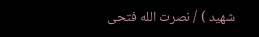شهيد ) / نصرت الله فتحى